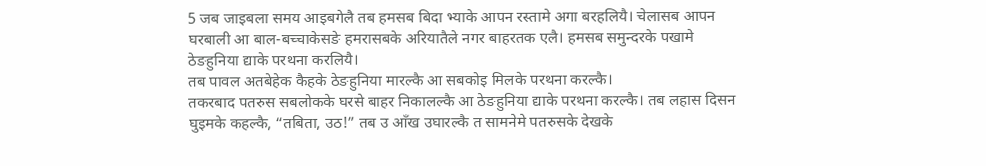5 जब जाइबला समय आइबगेलै तब हमसब बिदा भ्याके आपन रस्तामे अगा बरहलियै। चेलासब आपन घरबाली आ बाल-बच्चाकेसङे हमरासबके अरियातैले नगर बाहरतक एलै। हमसब समुन्दरके पखामे ठेङहुनिया द्याके परथना करलियै।
तब पावल अतबेहेक कैहके ठेङहुनिया मारल्कै आ सबकोइ मिलके परथना करल्कै।
तकरबाद पतरुस सबलोकके घरसे बाहर निकालल्कै आ ठेङहुनिया द्याके परथना करल्कै। तब लहास दिसन घुइमके कहल्कै, “तबिता, उठ!” तब उ आँख उघारल्कै त सामनेमे पतरुसके देखके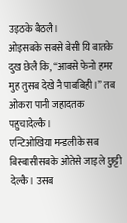उइठके बैठलै।
ओइसबके सबसे बेसी यि बातके दुख छेलै कि, “आबसे फेनो हमर मुह तुसब देखे नै पाबबिही।” तब ओकरा पानी जहादतक पहुचादेल्कै।
एन्टिओखिया मन्डलीके सब बिस्बासीसबके ओतेसे जाइले छुट्टी देल्कै। उसब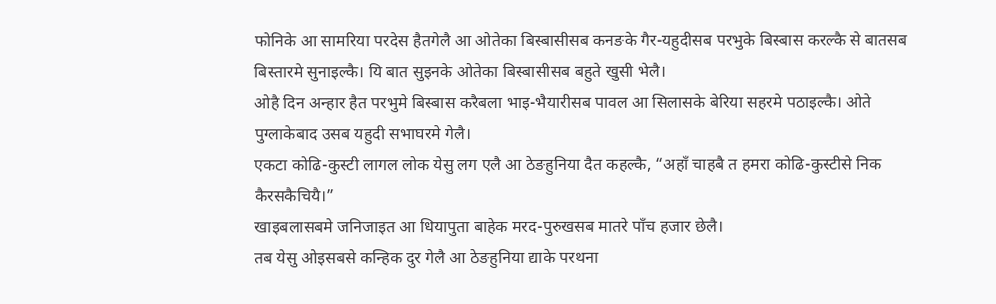फोनिके आ सामरिया परदेस हैतगेलै आ ओतेका बिस्बासीसब कनङके गैर-यहुदीसब परभुके बिस्बास करल्कै से बातसब बिस्तारमे सुनाइल्कै। यि बात सुइनके ओतेका बिस्बासीसब बहुते खुसी भेलै।
ओहै दिन अन्हार हैत परभुमे बिस्बास करैबला भाइ-भैयारीसब पावल आ सिलासके बेरिया सहरमे पठाइल्कै। ओते पुग्लाकेबाद उसब यहुदी सभाघरमे गेलै।
एकटा कोढि-कुस्टी लागल लोक येसु लग एलै आ ठेङहुनिया दैत कहल्कै, “अहाँ चाहबै त हमरा कोढि-कुस्टीसे निक कैरसकैचियै।”
खाइबलासबमे जनिजाइत आ धियापुता बाहेक मरद-पुरुखसब मातरे पाँच हजार छेलै।
तब येसु ओइसबसे कन्हिक दुर गेलै आ ठेङहुनिया द्याके परथना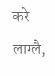करे लाग्लै,